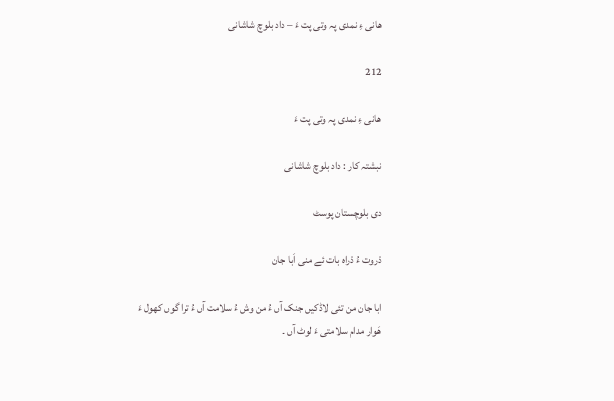ھانی ءِ نمدی پہ وتی پت ءَ – داد بلوچ شاشانی

212

ھانی ءِ نمدی پہ وتی پت ءَ

نبشتہ کار : داد بلوچ شاشانی

دی بلوچستان پوسٹ

دْروت ءُ دْراہ بات ئے منی اَبا جان

ابا جان من تئی لاڈکیں جنک آں ءُ من وش ءُ سلامت آں ءُ ترا گوں کھول ءَ ھَوار مدام سلامتی ءَ لوٹ آں ۔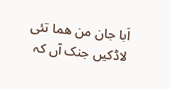اَبا جان من ھما تئی لاڈکیں جنک آں کہ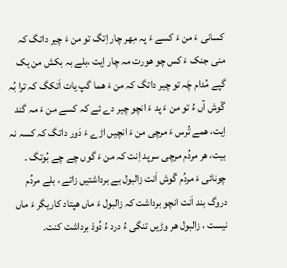کسانی ءَ من ءَ کسے ءَ پہ مِھر چار اِتگ تو من ءَ چیر داتگ کہ منی جنک ءَ کس چو ھورت مہ چار اِیت ،بلے بہ بکش من یک گپے مُدام چَہ تو چیر داتگ کہ من ءَ ھما گپ یات اَتکگ کہ ترا بُہ گْوش آں ءُ تو من ءَ پد ءَ انچو چیر دے ئے کہ کسے من ءَ مہ گند اِیت، ھمے تُرس ءَ مرچی من ءَ انچیں اڑے ءَ دَور داتگ کہ کسہ نہ بیت، ھر مردُم مرچی سرپد اِنت کہ من ءَ گوں چے چے بُوتگ ۔ چونائی ءَ مردُم گْوش اَنت زالبول بے برداشتیں زاتے ، بلے مردُم دروگ بند اَنت انچو برداشت کہ زالبول ءَ ماں ھپتاد کاریگر ءَ ماں نیست ، زالبول ھر وڑیں تنگی ءُ درد ءُ دُودْ برداشت کنت۔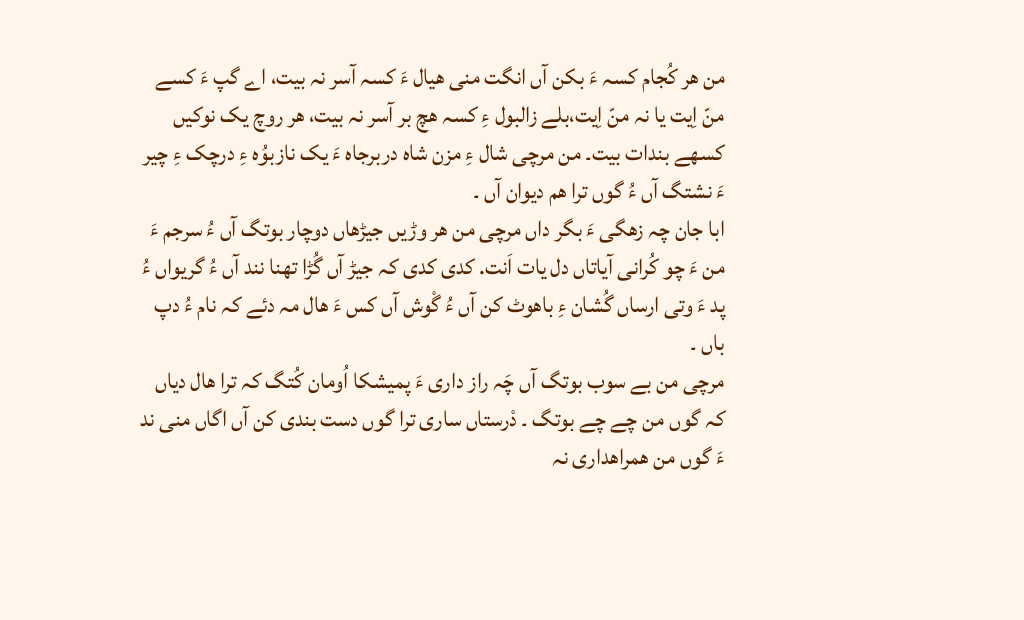من ھر کُجام کسہ ءَ بکن آں انگت منی ھیال ءَ کسہ آسر نہ بیت، اے گپ ءَ کسے منّ اِیت یا نہ منّ اِیت،بلے زالبول ءِ کسہ ھچ بر آسر نہ بیت، ھر روچ یک نوکیں کسھے بندات بیت۔ من مرچی شال ءِ مزن شاہ دربرجاہ ءَ یک نازبوُہ ءِ درچک ءِ چیر ءَ نشتگ آں ءُ گوں ترا ھم دیوان آں ۔
ابا جان چہ زھگی ءَ بگر داں مرچی من ھر وڑیں جیڑھاں دوچار بوتگ آں ءُ سرجم ءَ من ءَ چو کُرانی آیاتاں دل یات اَنت. کدی کدی کہ جیڑ آں گُڑا تھنا نند آں ءُ گریواں ءُ پد ءَ وتی ارساں گُشان ءِ باھوٹ کن آں ءُ گْوش آں کس ءَ ھال مہ دئے کہ نام ءُ دپ باں ۔
مرچی من بے سوب بوتگ آں چَہ راز داری ءَ پمیشکا اُومان کُتگ کہ ترا ھال دیاں کہ گوں من چے چے بوتگ ۔ دْرستاں ساری ترا گوں دست بندی کن آں اگاں منی ند ءَ گوں من ھمراھداری نہ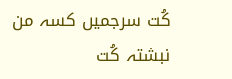کُت سرجمیں کسہ من نبشتہ کُت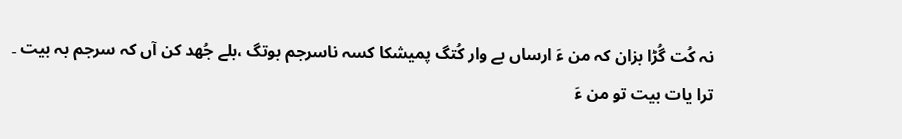نہ کُت گُڑا بزان کہ من ءَ ارساں بے وار کُتگ پمیشکا کسہ ناسرجم بوتگ ،بلے جُھد کن آں کہ سرجم بہ بیت ۔
ترا یات بیت تو من ءَ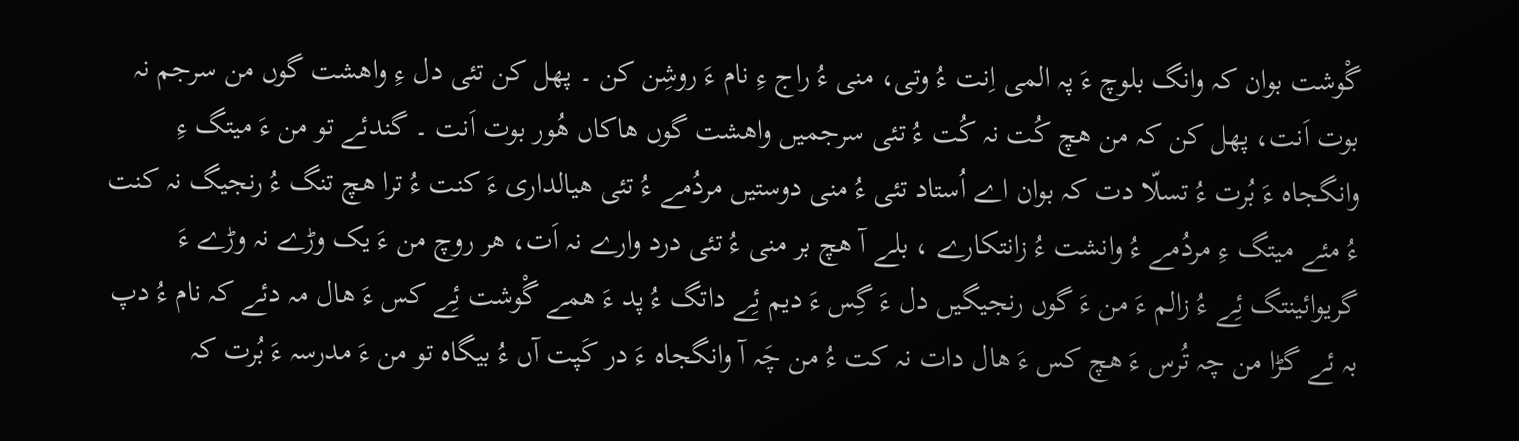گْوشت بوان کہ وانگ بلوچ ءَ پہ المی اِنت ءُ وتی، منی ءُ راج ءِ نام ءَ روشِن کن ۔ پھل کن تئی دل ءِ واھشت گوں من سرجم نہ بوت اَنت، پھل کن کہ من ھچ کُت نہ کُت ءُ تئی سرجمیں واھشت گوں ھاکاں ھُور بوت اَنت ۔ گندئے تو من ءَ میتگ ءِ وانگجاہ ءَ بُرت ءُ تسلّا دت کہ بوان اے اُستاد تئی ءُ منی دوستیں مردُمے ءُ تئی ھیالداری ءَ کنت ءُ ترا ھچ تنگ ءُ رنجیگ نہ کنت ءُ مئے میتگ ءِ مردُمے ءُ وانشت ءُ زانتکارے ، بلے آ ھچ بر منی ءُ تئی درد وارے نہ اَت، ھر روچ من ءَ یک وڑے نہ وڑے ءَ گریوائینتگ ئِے ءُ زالم ءَ من ءَ گوں رنجیگیں دل ءَ گِس ءَ دیم ئِے داتگ ءُ پد ءَ ھمے گْوشت ئِے کس ءَ ھال مہ دئے کہ نام ءُ دپ بہ ئے گڑا من چہ تُرس ءَ ھچ کس ءَ ھال دات نہ کت ءُ من چَہ آ وانگجاہ ءَ در کَپت آں ءُ بیگاہ تو من ءَ مدرسہ ءَ بُرت کہ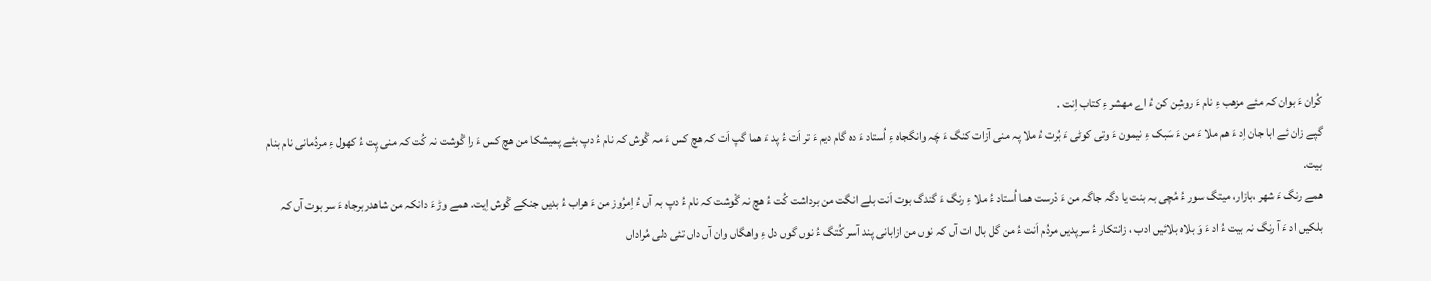کُران ءَ بوان کہ مئے مزھب ءِ نام ءَ روشِن کن ءُ اے مھشر ءِ کتاب اِنت .
گپے زان ئے ابا جان اِد ءَ ھم ملا ءَ من ءَ سَبک ءِ نیمون ءَ وتی کوٹی ءَ بُرت ءُ ملا پہ منی آزات کنگ ءَ چَہ وانگجاہ ءِ اُستاد ءَ دہ گام دیم ءَ تر اَت ءُ پد ءَ ھما گپ اَت کہ ھچ کس ءَ مہ گْوش کہ نام ءُ دپ بئے پمیشکا من ھچ کس ءَ را گْوشت نہ کُت کہ منی پِت ءُ کھول ءِ مردُمانی نام بنام بیت.
ھمے رنگ ءَ شھر ،بازار، میتگ سور ءُ مُچی بہ بنت یا دگہ جاگہ من ءَ دْرست ھما اُستاد ءُ ملا ءِ رنگ ءَ گندگ بوت اَنت بلے انگت من برداشت کُت ءُ ھچ نہ گْوشت کہ نام ءُ دپ بہ آں ءُ اِمرُوز من ءَ ھراب ءُ بدیں جنکے گْوش اِیت. ھمے وڑ ءَ دانکہ من شاھدربرجاہ ءَ سر بوت آں کہ بلکیں اد ءَ آ رنگ نہ بیت ءُ اد ءَ وَ بلاہ بلائیں ادب ، زانتکار ءُ سرپدیں مردُم اَنت ءُ من گل بال ات آں کہ نوں من ازابانی پند آسر کُتگ ءُ نوں گوں دل ءِ واھگاں وان آں داں تئی دلی مُراداں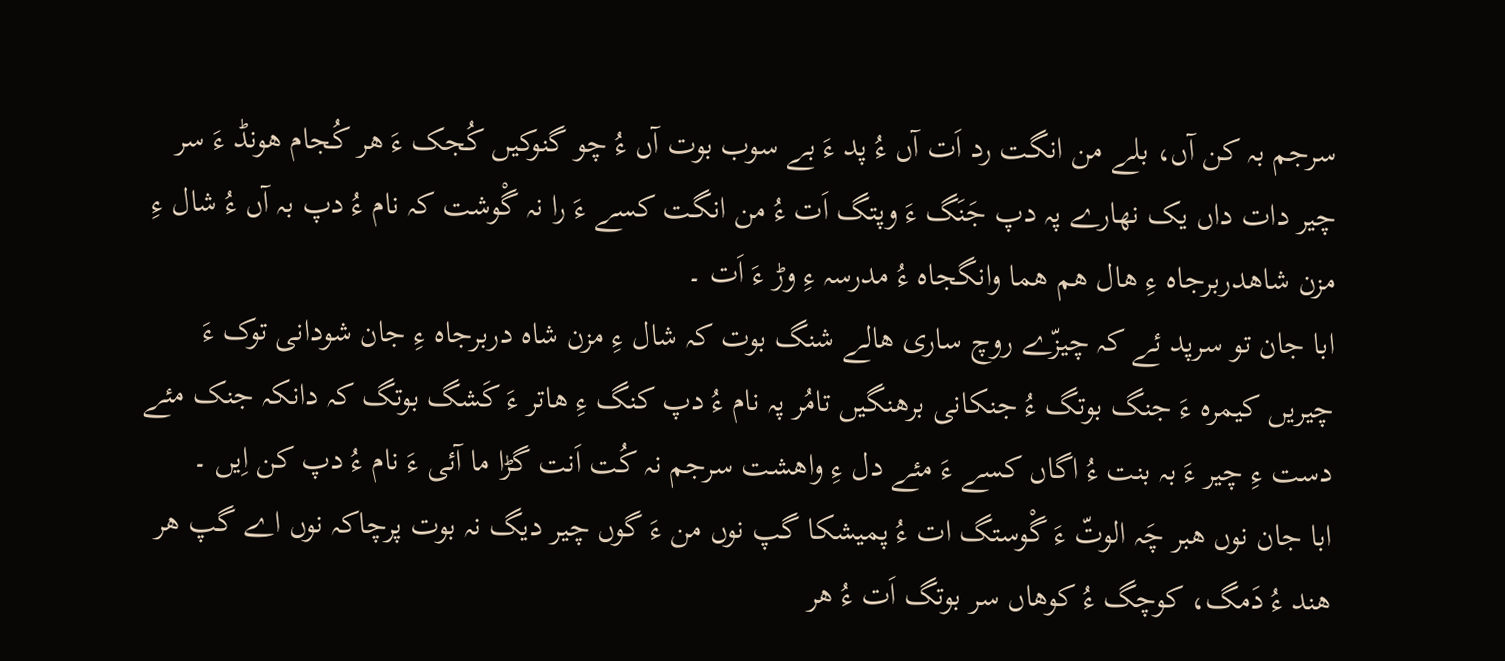سرجم بہ کن آں، بلے من انگت رد اَت آں ءُ پد ءَ بے سوب بوت آں ءُ چو گنوکیں کُجک ءَ ھر کُجام ھونڈ ءَ سر چیر دات داں یک نھارے پہ دپ جَنَگ ءَ وپتگ اَت ءُ من انگت کسے ءَ را نہ گْوشت کہ نام ءُ دپ بہ آں ءُ شال ءِ مزن شاھدربرجاہ ءِ ھال ھم ھما وانگجاہ ءُ مدرسہ ءِ وڑ ءَ اَت ۔
ابا جان تو سرپد ئے کہ چیزّے روچ ساری ھالے شنگ بوت کہ شال ءِ مزن شاہ دربرجاہ ءِ جان شودانی توک ءَ چیریں کیمرہ ءَ جنگ بوتگ ءُ جنکانی برھنگیں تامُر پہ نام ءُ دپ کنگ ءِ ھاتر ءَ کَشگ بوتگ کہ دانکہ جنک مئے دست ءِ چیر ءَ بہ بنت ءُ اگاں کسے ءَ مئے دل ءِ واھشت سرجم نہ کُت اَنت گڑا ما آئی ءَ نام ءُ دپ کن اِیں ۔
ابا جان نوں ھبر چَہ الوتّ ءَ گْوستگ ات ءُ پمیشکا گپ نوں من ءَ گوں چیر دیگ نہ بوت پرچاکہ نوں اے گپ ھر ھند ءُ دَمگ، کوچگ ءُ کوھاں سر بوتگ اَت ءُ ھر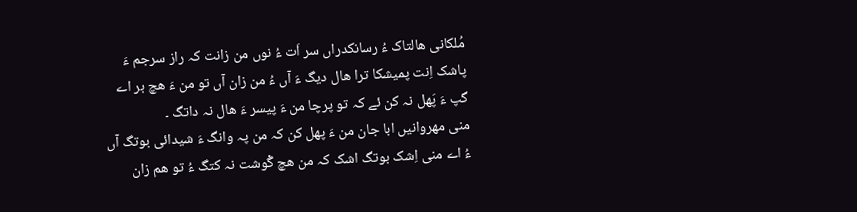مُلکانی ھالتاک ءُ رسانکدراں سر اَت ءُ نوں من زانت کہ راز سرجم ءَ پاشک اِنت پمیشکا ترا ھال دیگ ءَ آں ءُ من زان آں تو من ءَ ھچ بر اے گپ ءَ پَھل نہ کن ئے کہ تو پرچا من ءَ پیسر ءَ ھال نہ داتگ ۔
منی مھروانیں ابا جان من ءَ پھل کن کہ من پہ وانگ ءَ شیدائی بوتگ آں ءُ اے منی اِشک بوتگ اشک کہ من ھچ گْوشت نہ کتگ ءُ تو ھم زان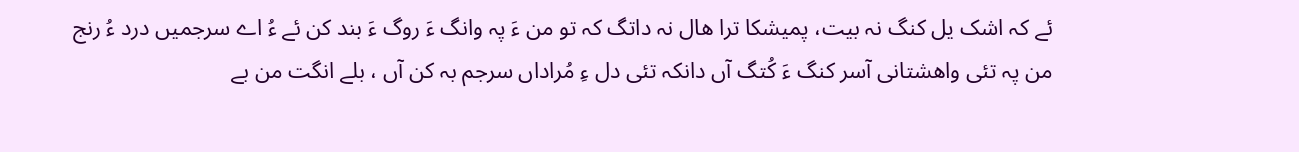ئے کہ اشک یل کنگ نہ بیت، پمیشکا ترا ھال نہ داتگ کہ تو من ءَ پہ وانگ ءَ روگ ءَ بند کن ئے ءُ اے سرجمیں درد ءُ رنج من پہ تئی واھشتانی آسر کنگ ءَ کُتگ آں دانکہ تئی دل ءِ مُراداں سرجم بہ کن آں ، بلے انگت من بے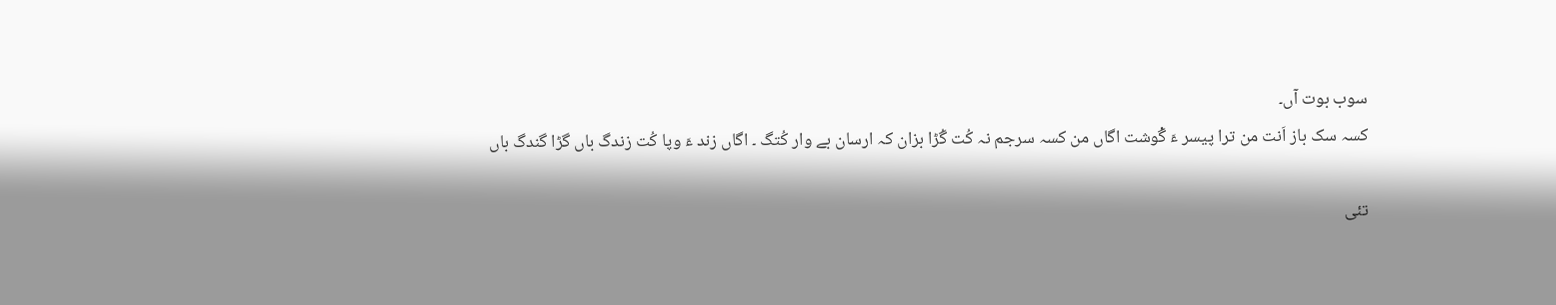سوب بوت آں۔
کسہ سک باز اَنت من ترا پیسر ءَ گْوشت اگاں من کسہ سرجم نہ کُت گُڑا بزان کہ ارسان بے وار کُتگ ۔ اگاں زند ءَ وپا کُت زندگ باں گڑا گندگ باں

تئی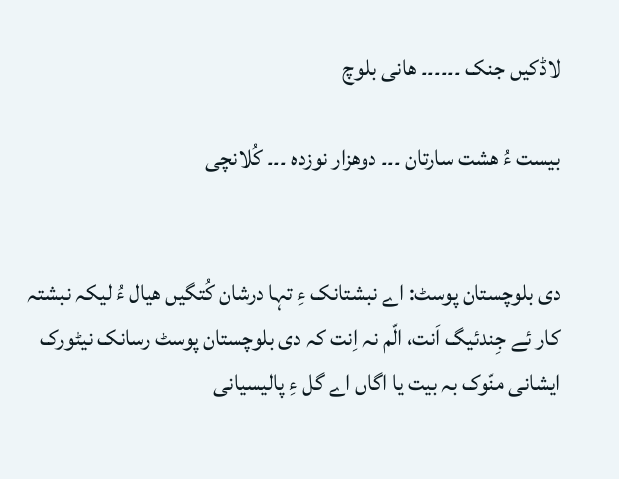لاڈکیں جنک ۔۔۔۔۔۔ ھانی بلوچ

بیست ءُ ھشت سارتان ۔۔۔ دوھزار نوزدہ ۔۔۔ کُلانچی


دی بلوچستان پوسٹ: اے نبشتانک ءِ تہا درشان کُتگیں ھیال ءُ لیکہ نبشتہ کار ئے جِندئیگ اَنت، الّم نہ اِنت کہ دی بلوچستان پوسٹ رسانک نیٹورک ایشانی منّوک بہ بیت یا اگاں اے گل ءِ پالیسیانی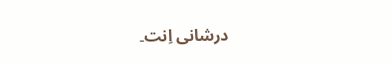درشانی اِنت۔